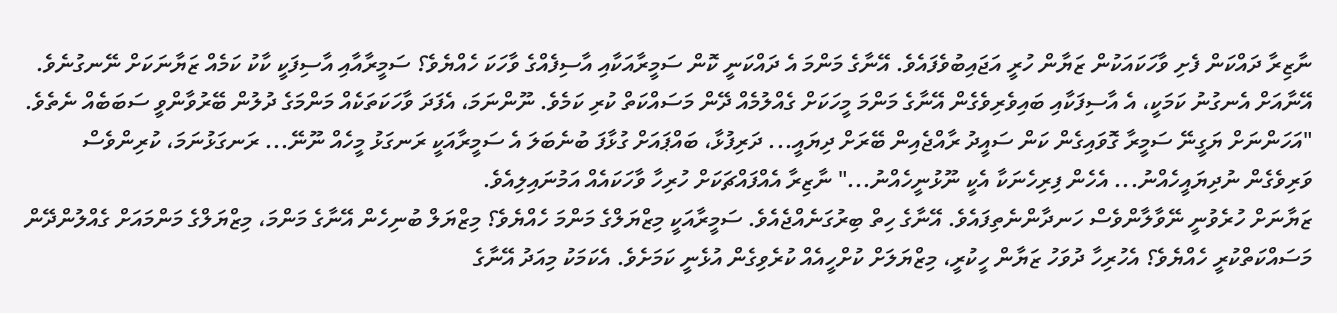ނާޒިރާ ދައްކަން ފެށި ވާހަކައަކުން ޒަޔާން ހުރީ އަޖައިބުވެފައެވެ. އޭނާގެ މަންމަ އެ ދައްކަނީ ކޮން ސަމީރާއަކާއި އާސިފެއްގެ ވާހަކަ ހެއްޔެވެ؟ ސަމީރާއާއި އާސިފަކީ ކާކު ކަމެއް ޒަޔާނަކަށް ނޭނގުނެވެ. އޭނާއަށް އެނގުނު ކަމަކީ، އެ އާސިފަކާއި ބައިވެރިވެގެން އޭނާގެ މަންމަ މީހަކަށް ގެއްލުމެއް ދޭން މަސައްކަތް ކުރި ކަމެވެ. ނޫންނަމަ، އެފަދަ ވާހަކަތަކެއް މަންމަގެ ދުލުން ބޭރުވާންވީ ސަބަބެއް ނެތެވެ.
"އަހަންނަށް ޔަގީނޭ ސަމީރާ ގޮވައިގެން ކަން ސައީދު ރާއްޖެއިން ބޭރަށް ދިޔައީ... ދަރިފުޅާ، ބައްޕައަށް ގުޅާފަ ބުނެބަލަ އެ ސަމީރާއަކީ ރަނގަޅު މީހެއް ނޫނޭ... ރަނގަޅުނަމަ، ކުރިންވެސް ވަރިވެގެން ނުދިޔައީހެއްނު... އެހެން ފިރިހެނަކާ އެކީ ނޫޅުނީހެއްނު..." ނާޒިރާ އެއްފައްޗަކަށް ހުރިހާ ވާހަކައެއް އަމުނައިލިއެވެ.
ޒަޔާނަށް ހުރެވުނީ ނޭވާލާންވެސް ހަނދާންނެތިފައެވެ. އޭނާގެ ހިތް ބިރުގަނެއްޖެއެވެ. ސަމީރާއަކީ މިޒްޔަލްގެ މަންމަ ހެއްޔެވެ؟ މިޒްޔަލް ބުނިހެން އޭނާގެ މަންމަ، މިޒްޔަލްގެ މަންމައަށް ގެއްލުންދޭން މަސައްކަތްކުރީ ހެއްޔެވެ؟ އެހުރިހާ ދުވަހު ޒަޔާން ހީކުރީ، މިޒްޔަލަށް ކުށްހީއެއް ކުރެވިގެން އުޅެނީ ކަމަށެވެ. އެކަމަކު މިއަދު އޭނާގެ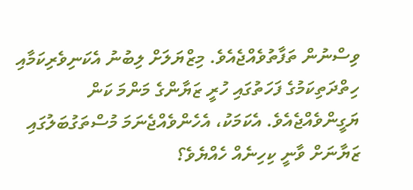ވިސްނުން ތަފާތުވެއްޖެއެވެ. މިޒްޔަލަށް ލިބުނު އެކަނިވެރިކަމާއި ހިތްދަތިކަމުގެ ފަހަތުގައި ހުރީ ޒަޔާންގެ މަންމަ ކަން ޔަގީންވެއްޖެއެވެ. އެކަމަކު، އެހެންވެއްޖެނަމަ މުސްތަގުބަލުގައި ޒަޔާނަށް ވާނީ ކިހިނެއް ހެއްޔެވެ؟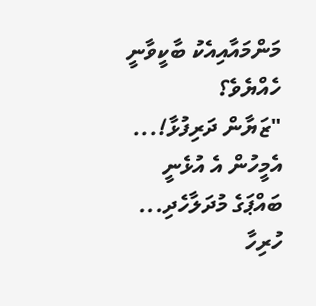މަންމައާއިއެކު ބާކީވާނީ ހެއްޔެވެ؟
"ޒަޔާން ދަރިފުޅާ!... އެމީހުން އެ އުޅެނީ ބައްޕަގެ މުދަލާހެދި... ހުރިހާ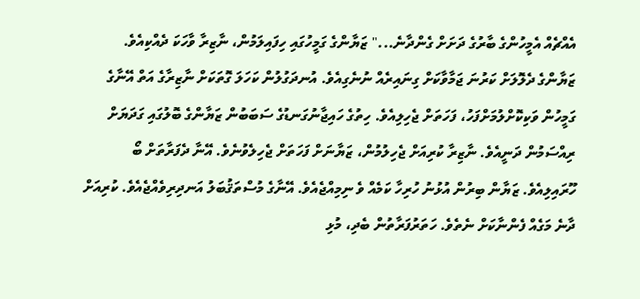އެއްޗެއް އެމީހުންގެ ބާރުގެ ދަށަށް ގެންދާނެ..." ޒަޔާންގެ ގަމީހުގައި ހިފައިލަމުން، ނާޒިރާ ވާހަކަ ދެއްކިއެވެ.
ޒަޔާންގެ ދެލޮލަށް ކަރުނަ ޖަމާވާކަށް ގިނައިރެއް ނުނެގިއެވެ. އުނދަގުލުން ކަހަލަ ގޮތަކަށް ނާޒިރާގެ އަތް އޭނާގެ ގަމީހުން ވަކިކޮށްލުމަށްފަހު، ފަހަތަށް ޖެހިލިއެވެ. ހިތުގެ ހައިޖާނުގަނޑުގެ ސަބަބުން ޒަޔާންގެ ބޮލުގައި ގަދަޔަށް ރިއްސަމުން ދަނީއެވެ. ނާޒިރާ ކުރިއަށް ޖެހިލުމުން، ޒަޔާނަށް ފަހަތަށް ޖެހިލެވުނެވެ. އޭނާ ދެފަރާތަށް ބޯ ހޫރައިލިއެވެ. ޒަޔާން ބިރުން އުޅުނު ހުރިހާ ކަމެއް ވެ ނިމިއްޖެއެވެ. އޭނާގެ މުސްތަޤުބަލު އަނދިރިވެއްޖެއެވެ. ކުރިއަށް ދާނެ މަގެއް ފެންނާކަށް ނެތެވެ. ހަތަރުފަރާތުން ބެދި، މުޅި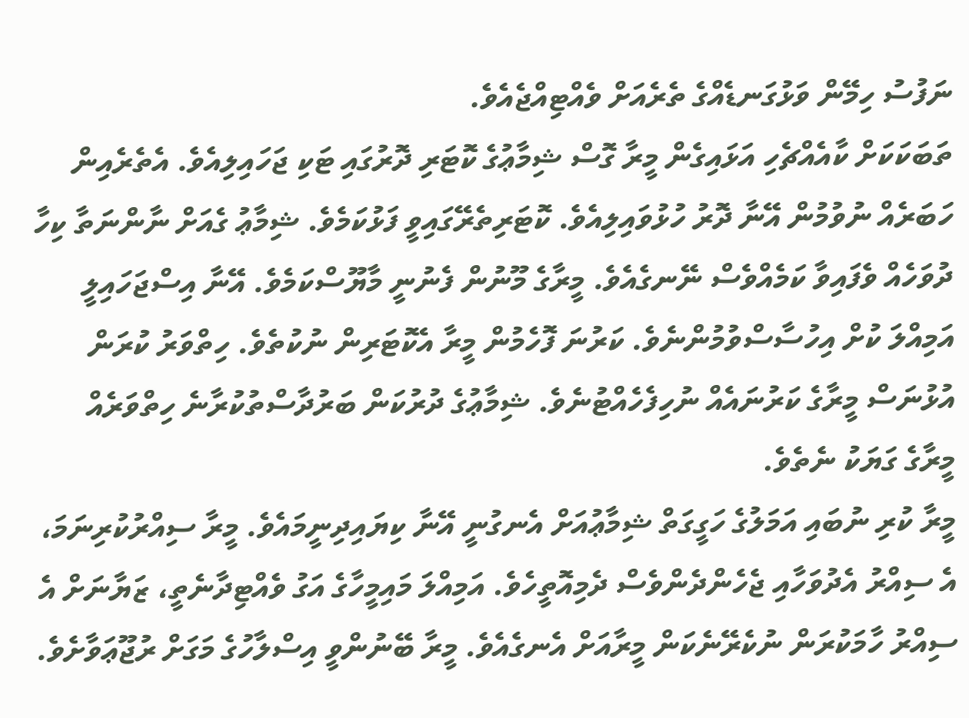ނަފުސު ހިމޭން ވަޅުގަނޑެއްގެ ތެރެއަށް ވެއްޓިއްޖެއެވެ.
ތަބަކަކަށް ކާއެއްޗެހި އަޅައިގެން މީރާ ގޮސް ޝިމާޢުގެ ކޮޓަރި ދޮރުގައި ޓަކި ޖަހައިލިއެވެ. އެތެރެއިން ހަބަރެއް ނުވުމުން އޭނާ ދޮރު ހުޅުވައިލިއެވެ. ކޮޓަރިތެރޭގައިވީ ފަޅުކަމެވެ. ޝިމާޢު ގެއަށް ނާންނަތާ ކިހާ ދުވަހެއް ވެފައިވާ ކަމެއްވެސް ނޭނގެއެވެ. މީރާގެ މޫނުން ފެނުނީ މާޔޫސްކަމެވެ. އޭނާ އިސްޖަހައިލީ އަމިއްލަ ކުށް އިހުސާސްވުމުންނެވެ. ކަރުނަ ފޮހެމުން މީރާ އެކޮޓަރިން ނުކުތެވެ. ހިތްވަރު ކުރަން އުޅުނަސް މީރާގެ ކަރުނައެއް ނުހިފެހެއްޓުނެވެ. ޝިމާޢުގެ ދުރުކަން ބަރުދާސްތުކުރާނެ ހިތްވަރެއް މީރާގެ ގަޔަކު ނެތެވެ.
މީރާ ކުރި ނުބައި އަމަލުގެ ހަގީގަތް ޝިމާޢުއަށް އެނގުނީ އޭނާ ކިޔައިދިނީމައެވެ. މީރާ ސިއްރުކުރިނަމަ، އެ ސިއްރު އެދުވަހާއި ޖެހެންދެންވެސް ދެމިއޮތީހެވެ. އަމިއްލަ މައިމީހާގެ އަގު ވެއްޓިދާނެތީ، ޒަޔާނަށް އެ ސިއްރު ހާމަކުރަން ނުކެރޭނެކަން މީރާއަށް އެނގެއެވެ. މީރާ ބޭނުންވީ އިސްލާހުގެ މަގަށް ރުޖޫޢަވާށެވެ.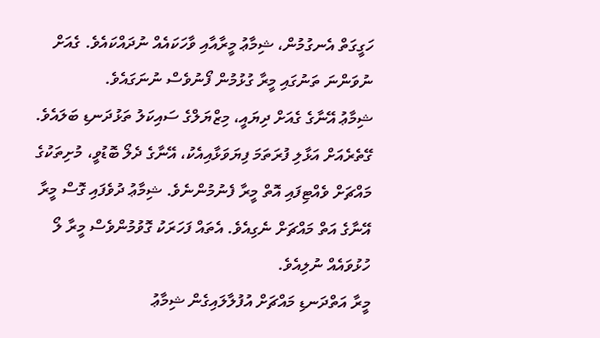ހަގީގަތް އެނގުމުން، ޝިމާޢު މީރާއާއި ވާހަކައެއް ނުދައްކައެވެ. ގެއަށް ނުވަންނަ ތަނުގައި މީރާ ގުޅުމުން ފޯނުވެސް ނުނަގައެވެ.
ޝިމާޢު އޭނާގެ ގެއަށް ދިޔައީ، މިޒްޔަލްގެ ސައިކަލު ތަޅުދަނޑި ބަލައެވެ. ގޭތެރެއަށް އަޅާލި ފުރަތަމަ ފިޔަވަޅާއިއެކު، އޭނާގެ ދެލޯ ބޮޑުވީ، މުށިތަކުގެ މައްޗަށް ވެއްޓިފައި އޮތް މީރާ ފެނުމުންނެވެ. ޝިމާޢު ދުވެފައި ގޮސް މީރާ އޭނާގެ އަތް މައްޗަށް ނެގިއެވެ. އެތައް ފަހަރަކު ގޮވުމުންވެސް މީރާ ލޯ ހުޅުވައެއް ނުލިއެވެ.
މީރާ އަތްދަނޑި މައްޗަށް އުފުލާލައިގެން ޝިމާޢު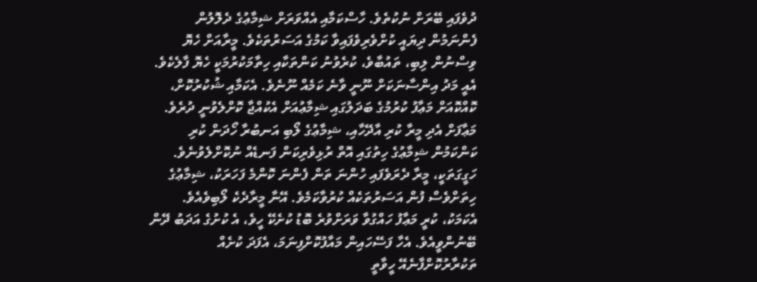ދުވެފައި ބޭރަށް ނުކުތެވެ. ހާސްކަމާއި އެއްވަރަށް ޝިމާޢުގެ ދެލޮލުން ފެންނަމުން ދިޔައީ ކުށްވެރިވެފައިވާ ކަމުގެ އަސަރުތަކެވެ. މީރާއަށް ހެޔޮ ވިސްނުން ލިބި، ތައުބާވެ، ކުރެވުނު ކަންތަކާއި ހިތާމަކުރުމަކީ ހެޔޮ ފާލެކެވެ. އެއީ މަދު އިންސާނަކަށް ނޫނީ ވާނެ ކަމެއް ނޫނެވެ. އެކަމާއި ޝުކުރުކޮށް، ކޮއްކޮއަށް މަޢާފު ކުރުމުގެ ބަދަލުގައި ޝިމާޢުއަށް އެކުއްޖާ ކޮށްލެވުނީ ދުރެވެ. މަޢާފަށް އެދި މީރާ ކުރި އާދޭހާއި، ޝިމާޢުގެ ލޯބި އަނބުރާ ހޯދަން ކުރި ކަންކަމުން ޝިމާޢުގެ ހިތުގައި އޮތް ރުޅިވެރިކަން ފަނޑެއް ނުކޮށްލެވުނެވެ. ހަގީގަތަކީ، މީރާ ދެރަވެފައި ހުންނަ ތަން ފެންނަ ކޮންމެ ފަހަރަކު، ޝިމާޢުގެ ހިތަށްވެސް ފުން އަސަރުތަކެއް ކުރުވާކަމެވެ. އޭނާ މީރާދެކެ ލޯބިވެއެވެ. އެކަމަކު، ކުރީ މަޢާފު ހައްގުވާ ވަރަށްވުރެ ބޮޑު ކުށެކޭ ހީވެ، އެ ކުށުގެ އަދަބު ދޭން ބޭނުންވީއެވެ. އެހާ ފަސޭހައިން މައާފުކޮށްފިނަމަ، އެފަދަ ކުށެއް ތަކުރާރުކޮށްފާނެއޭ ހީވާތީ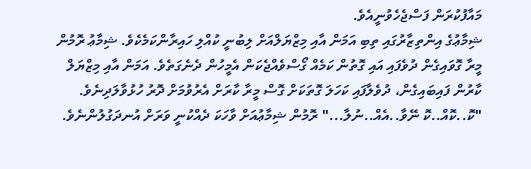މައާފުކުރަން ފަސްޖެހެވުނީއެވެ.
ޝިމާޢުގެ އިންތިޒާރުގައި ތިބި އަމަން އާއި މިޒްޔަލްއަށް ލިބުނީ ކުއްލި ހައިރާންކަމެކެވެ. ޝިމާޢު ރޮމުން މީރާ ގޮވައިގެން ދުވެފައި އައި ގޮތުން ކަމެއް ގޯސްވެއްޖެކަން އެމީހުން ދެނެގަތެވެ. އަމަން އާއި މިޒްޔަލް ކާރުން ފައިބައިގެން، ދުވެލާފައި ކަހަލަ ގޮތަކަށް ގޮސް މީރާ ކާރަށް އެރުވުމަށް ދޮރު ހުޅުވާލަދިނެވެ.
"ކޮ..ކޮއް..ކޮ ނޭވާ..އެއް..ނުލާ..." ރޮމުން ޝިމާޢުއަށް ވާހަކަ ދެއްކުނީ ވަރަށް އުނދަގުލުންނެވެ.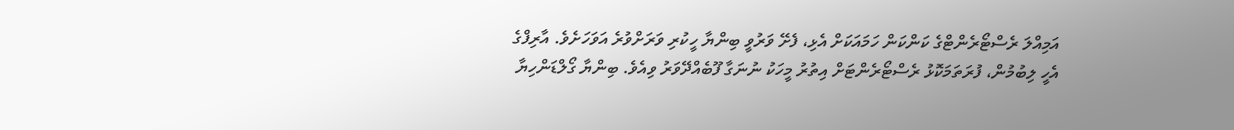އަމިއްލަ ރެސްޓޯރެންޓްގެ ކަންކަން ހަމައަކަށް އެޅި، ފެށޭ ވަރުވީ ބިންޔާ ހީކުރި ވަރަށްވުރެ އަވަހަށެވެ. އާރިފްގެ އެހީ ލިބުމުން، ފުރަތަމަކޮޅު ރެސްޓޯރެންޓަށް އިތުރު މީހަކު ނުނަގާ ފޫބެއްދޭވަރު ވިއެވެ. ބިންޔާ ގޯލްޑަންހިޔާ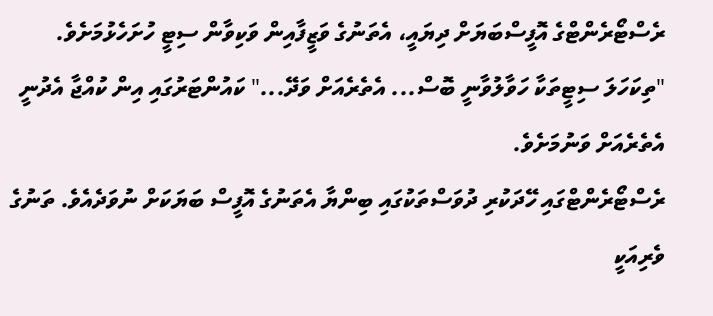ރެސްޓޯރެންޓްގެ އޮފީސްބަޔަށް ދިޔައީ، އެތަނުގެ ވަޒީފާއިން ވަކިވާން ސިޓީ ހުށަހެޅުމަށެވެ.
"ތިކަހަލަ ސިޓީތަކާ ހަވާލުވާނީ ބޮސް... އެތެރެއަށް ވަދޭ..." ކައުންޓަރުގައި އިން ކުއްޖާ އެދުނީ އެތެރެއަށް ވަނުމަށެވެ.
ރެސްޓޯރެންޓްގައި ހޭދަކުރި ދުވަސްތަކުގައި ބިންޔާ އެތަނުގެ އޮފީސް ބަޔަކަށް ނުވަދެއެވެ. ތަނުގެ ވެރިއަކީ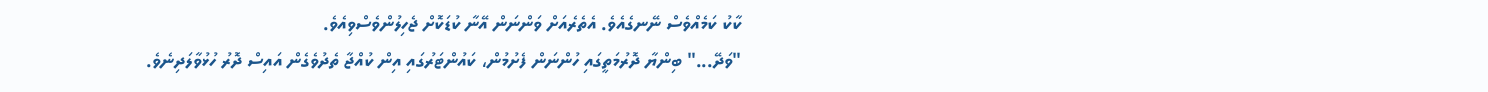ކާކު ކަމެއްވެސް ނޭނގެއެވެ. އެތެރެއަށް ވަންނަން އޭނާ ކުޑަކޮށް ޖެހިލުންވެސްވިއެވެ.
"ވަދޭ..." ބިންޔާ ދޮރުމަތީގައި ހުންނަން ފެށުމުން، ކައުންޓަރުގައި އިން ކުއްޖާ ތެދުވެގެން އައިސް ދޮރު ހުޅުވާލަދިނެވެ.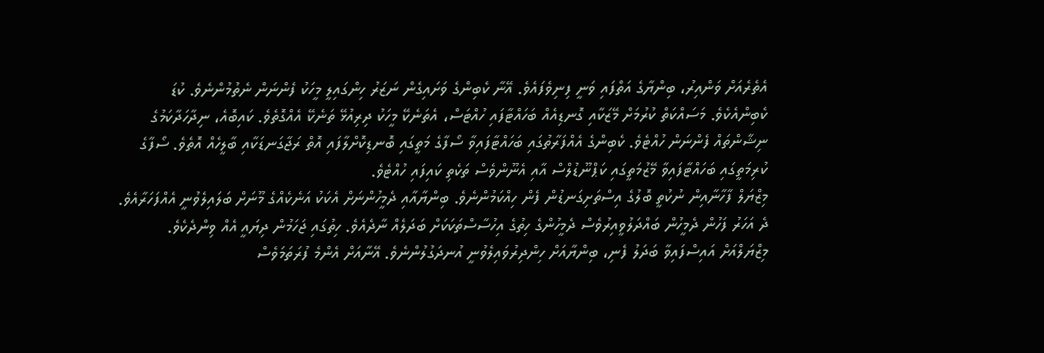އެތެރެއަށް ވަންއިރު، ބިންޔާގެ އަތްފައި ވަނީ ފިނިވެފައެވެ. އޭނާ ކެބިންގެ ވަށައިގެން ނަޒަރު ހިންގައިލީ މީހަކު ފެންނަން ނެތުމުންނެވެ. ކުޑަ ކެބިންއެކެވެ. މަސައްކަތް ކުރުމަށް މޭޒަކާއި ގޮނޑިއެއް ބަހައްޓާފައި ހުއްޓަސް، އެތަނެކޭ މީހަކު ދިރިއުޅޭ ތަނެކޭ އެއްގޮތެވެ. ކައިބޮއެ، ނިދާހަދާކަމުގެ ނިޝާންތައް ފެންނަން ހުއްޓެވެ. ކެބިންގެ އެއްފަރާތުގައި ބަހައްޓާފައިވާ ސޯފާގެ މަތީގައި ބޮނޑިކޮށްލާފައި އޮތް ރަޖާގަނޑަކާއި ބާލީހެއް އޮތެވެ. ސޯފާގެ ކުރިމަތީގައި ބަހައްޓާފައިވާ މޭޒުމަތީގައި ކަޕްނޫޑުލްސް އާއި އެނޫންވެސް ތަކެތި ކައިފައި ހުއްޓެވެ.
މިޒްޔަލް ފާހާނާއިން ނުކުތީ ބޮލުގެ އިސްތަށިގަނޑުން ފެން ހިއްކަމުންނެވެ. ބިންޔާއާއި ދެމީހުންނަށް އެކަކު އަނެކެއްގެ މޫނަށް ބަލައިލެވުނީ އެއްފަހަރާއެވެ. ދެ އަހަރު ފަހުން ދެމީހުން ބައްދަލުވީއިރުވެސް ދެމީހުންގެ ހިތުގެ އިހުސާސްތަކަކަށް ބަދަލެއް ނާދެއެވެ. ހިތުގައި ޖަހަމުން ދިޔައީ އެއް ވިންދެކެވެ.
މިޒްޔަލްއަށް އައިސްފައިވާ ބަދަލު ފެނި، ބިންޔާއަށް ހިންދިރުވައިލެވުނީ އުނދަގުލުންނެވެ. އޭނާއަށް އެންމެ ފުރަތަމަވެސް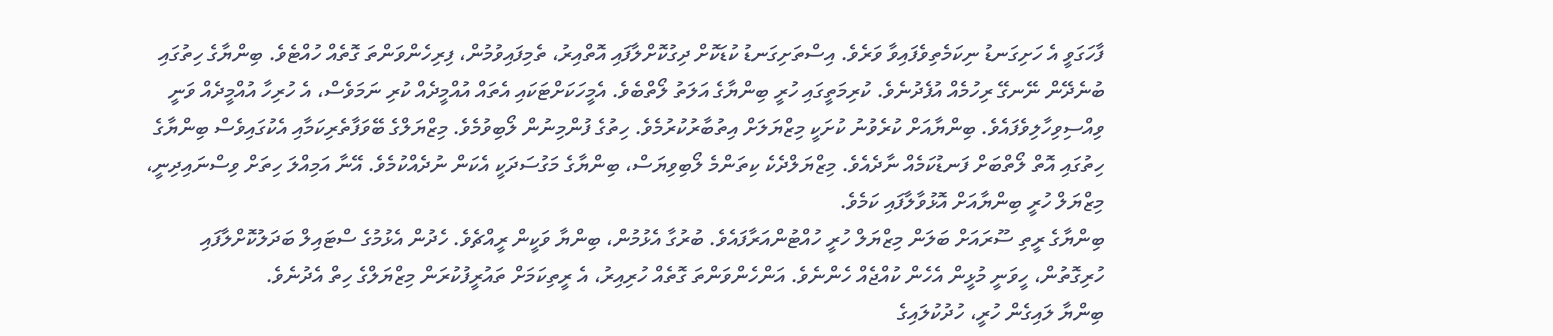ފާހަގަވީ އެ ހަށިގަނޑު ނިކަމެތިވެފައިވާ ވަރެވެ. އިސްތަށިގަނޑު ކުޑަކޮށް ދިގުކޮށްލާފައި އޮތްއިރު، ތެމިފައިވުމުން، ފިރިހެންވަންތަ ގޮތެއް ހުއްޓެވެ. ބިންޔާގެ ހިތުގައި ބުނެދޭން ނޭނގޭ ރިހުމެއް އުފެދުނެވެ. ކުރިމަތީގައި ހުރީ ބިންޔާގެ އަލަތު ލޯތްބެވެ. އެމީހަކަށްޓަކައި އެތައް އުއްމީދެއް ކުރި ނަމަވެސް، އެ ހުރިހާ އުއްމީދެއް ވަނީ ވިއްސިވިހާލިވެފައެވެ. ބިންޔާއަށް ކުރެވުނު ކުށަކީ މިޒްޔަލަށް އިތުބާރުކުރުމެވެ. ހިތުގެ ފުންމިނުން ލޯބިވުމެވެ. މިޒްޔަލްގެ ބޭވަފާތެރިކަމާއި އެކުގައިވެސް ބިންޔާގެ ހިތުގައި އޮތް ލޯތްބަށް ފަނޑުކަމެއް ނާދެއެވެ. މިޒްޔަލްދެކެ ކިތަންމެ ލޯބިވިޔަސް، ބިންޔާގެ މަގުސަދަކީ އެކަން ނުދެއްކުމެވެ. އޭނާ އަމިއްލަ ހިތަށް ވިސްނައިދިނީ، މިޒްޔަލް ހުރީ ބިންޔާއަށް އޮޅުވާލާފައި ކަމެވެ.
ބިންޔާގެ ރީތި ސޫރައަށް ބަލަން މިޒްޔަލް ހުރީ ހުއްޓުންއަރާފައެވެ. ބުރުގާ އެޅުމުން، ބިންޔާ ވަކީން ރީއްޗެވެ. ހެދުން އެޅުމުގެ ސްޓައިލް ބަދަލުކޮށްލާފައި ހުރިގޮތުން، ހީވަނީ މުޅީން އެހެން ކުއްޖެއް ހެންނެވެ. އަންހެންވަންތަ ގޮތެއް ހުރިއިރު، އެ ރީތިކަމަށް ތައުރީފުކުރަން މިޒްޔަލްގެ ހިތް އެދުނެވެ.
ބިންޔާ ލައިގެން ހުރީ، ހުދުކުލައިގެ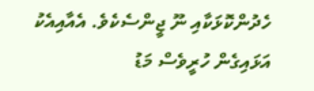ހެދުންކޮޅަކާއި ނޫ ޖީންސެކެވެ. އެއާއިއެކު އަޅައިގެން ހުރީވެސް މަޑު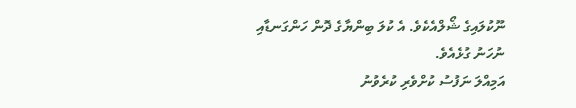ނޫކުލައިގެ ޝޯލްއެކެވެ. އެ ކުލަ ބިންޔާގެ ދޮން ހަންގަނޑާއި ނުހަނު ގުޅެއެވެ.
އަމިއްލަ ނަފުސު ކުށްވެރި ކުރެވުނު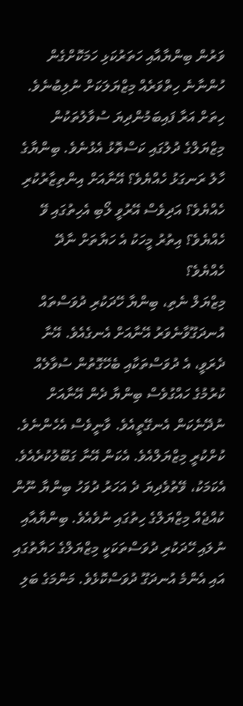ވަރުން ބިންޔާއާއި ހަތަރުކަޅި ހަމަކޮށްގެން ހުންނާނެ ހިތްވަރެއް މިޒްޔަލަކަށް ނުލިބުނެވެ. ހިތަށް އަރާ ފައިބަމުންދިޔަ ސުވާލުތަކުން މިޒްޔަލްގެ ދުލުގައި ކަސްތޮޅު އެޅުނެވެ. ބިންޔާގެ ހާލު ރަނގަޅު ހެއްޔެވެ؟ އޭނާއަށް އިންތިޒާރުކުރި ހެއްޔެވެ؟ އަދިވެސް އޭރުވީ ލޯބި އެހިތުގައި ވޭ ހެއްޔެވެ؟ އިތުރު މީހަކު އެ ހަޔާތަށް ނާދޭ ހެއްޔެވެ؟
މިޒްޔަލް ނެތި، ބިންޔާ ހޭދަކުރި ދުވަސްތައް އުނދަގޫވާނެވަރު އޭނާއަށް އެނގެއެވެ. އޭނާ ދެރަވީ، އެ ދުވަސްތަކާއި ބެހޭގޮތުން ސުވާލެއް ކުރުމުގެ ހައްގުވެސް ބިންޔާ ދެން އޭނާއަށް ނުދޭނެކަން އެނގޭތީއެވެ. ވާނީވެސް އެހެންނެވެ. ކުށްކުރީ މިޒްޔަލްއެވެ. އެކަން އޭނާ ގަބޫލުކުރެއެވެ. އެކަމަކު، ވޭތުވެދިޔަ ދެ އަހަރު ދުވަހު ބިންޔާ ނޫން ކުއްޖެއް މިޒްޔަލްގެ ހިތުގައި ނުވެއެވެ. ބިންޔާއާއި ނުލައި ހޭދަކުރި ދުވަސްތަކަކީ މިޒްޔަލްގެ ހަޔާތުގައި އައި އެންމެ އުނދަގޫ ދުވަސްކޮޅެވެ. މަންމަގެ ބަލި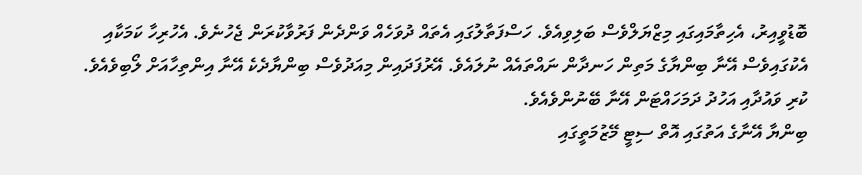ބޮޑުވީއިރު، އެހިތާމައިގައި މިޒްޔަލްވެސް ބަލިވިއެވެ. ހަސްފަތާލުގައި އެތައް ދުވަހެއް ވަންދެން ފަރުވާކުރަން ޖެހުނެވެ. އެހުރިހާ ކަމަކާއި އެކުގައިވެސް އޭނާ ބިންޔާގެ މަތިން ހަނދާން ނައްތައެއް ނުލައެވެ. އޭރުފަދައިން މިއަދުވެސް ބިންޔާދެކެ އޭނާ އިންތިހާއަށް ލޯބިވެއެވެ. ކުރި ވައުދާއި އަހުދު ދަމަހައްޓަން އޭނާ ބޭނުންވެއެވެ.
ބިންޔާ އޭނާގެ އަތުގައި އޮތް ސިޓީ މޭޒުމަތީގައި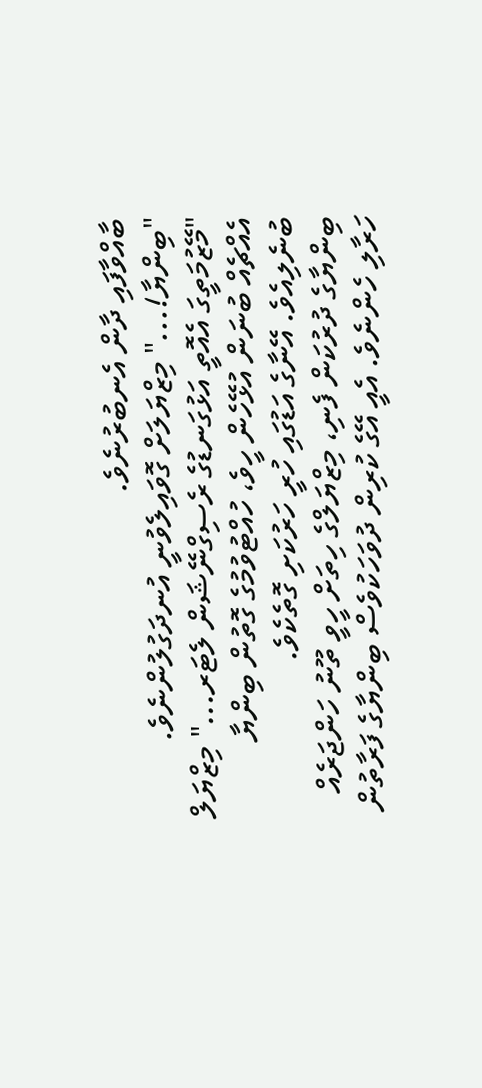ބާއްވާފައި ދާން އެނބުރުނެވެ.
"ބިންޔާ!..." މިޒްޔަލަށް ގޮވައިލެވުނީ އުނދަގުލުންނެވެ.
"މޭޒުމަތީގަ އެއޮތީ އަޅުގަނޑުގެ ރެސިގްނޭޝަން ލެޓަރ..." މިޒްޔަލް އެއްޗެއް ބުނަން އުޅޭހެން ހީވެ، ހުއްޓުވުމުގެ ގޮތުން ބިންޔާ ބުނެލިއެވެ. އޭނާގެ އަޑުގައި ހުރީ ހަރުކަށި ގޮތެކެވެ.
ބިންޔާގެ ދުރުކަން ފެނި، މިޒްޔަލްގެ ހިތަށް ހީވީ ތޫނު ހަންޖަރެއް ހަރާލި ހެންނެވެ. އެއީ އޭގެ ކުރިން ދުވަހަކުވެސް ބިންޔާގެ ފަރާތުން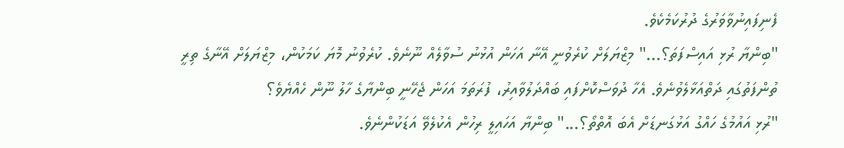ފެނިފައިނުވާވަރުގެ ދުރުކަމެކެވެ.
"ބިންޔާ ރުޅި އައިސްފަތަ؟..." މިޒްޔަލަށް ކުރެވުނީ އޭނާ އަހަން އުޅުނު ސުވާލެއް ނޫނެވެ. ކުރެވުނު މޮޔަ ކަމަކުން، މިޒްޔަލަށް އޭނާގެ ތިރީ ތުންފަތުގައި ދަތްއަޅާލެވުނެވެ. އެހާ ދުވަސްކޮށްފައި ބައްދަލުވާއިރު، ފުރަތަމަ އަހަން ޖެހޭނީ ބިންޔާގެ ހާލު ނޫން ހެއްޔެވެ؟
"ރުޅި އައުމުގެ ހައްގު އަޅުގަނޑަށް އެބަ އޮތްތޯ؟..." ބިންޔާ އަހައިލީ ރިހުން އެކުލެވޭ އަޑަކުންނެވެ.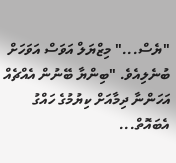"ޔެސް..." މިޒްޔަލް އަވަސް އަވަހަށް ބުނެލިއެވެ. "ބިންޔާ ބޭނުން އެއްޗެއް އަހަންނާ ދިމާއަށް ކިޔުމުގެ ހައްގު އެބައޮތް...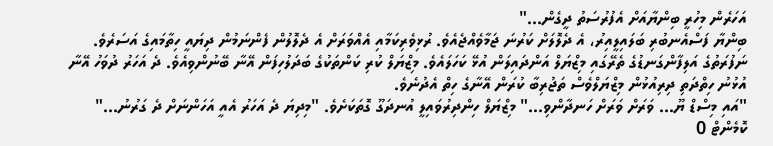އަހަރެން މިހުރީ ބިންޔާއަށް އެފުރުސަތު ދީގެން..."
ބިންޔާ ފަސްއެނބުރި ބަލައިލީއިރު، އެ ދެލޮލަށް ކަރުނަ ޖަމާވެއްޖެއެވެ. ރުޅިވެރިކަމާއި އެއްވަރަށް އެ ދެލޮލުން ފެންނަމުން ދިޔައީ ހިތާމައިގެ އަސަރެވެ. ނަފުރަތުގެ އަލިފާންގަނޑުގެ ތެރޭގައި މިޒްޔަލް އަންދައިލަން އުޅޭ ކަހަލައެވެ. މިޒްޔަލް ކުރި ކަންތަކުގެ ބަދަލުހިފަން އޭނާ ބޭނުންވިއެވެ. ދެ އަހަރު ދުވަހު އޭނާ އުޅުނު ހިތްދަތި ދިރިއުޅުން މިޒްޔަލްވެސް ތަޖުރިބާ ކުރަން އޭނާގެ ހިތް އެދުނެވެ.
"އައި މިސްޑް ޔޫ... ވަރަށް ވަރަށް ހަނދާންވި..." މިޒްޔަލް ހިންދިރުވައިލީ އުނދަގޫ ގޮތަކަށެވެ. "މިދިޔަ ދެ އަހަރު އެއީ އަހަންނަށް ދެ ގަރުނު..."
ކޮމެންޓް 0